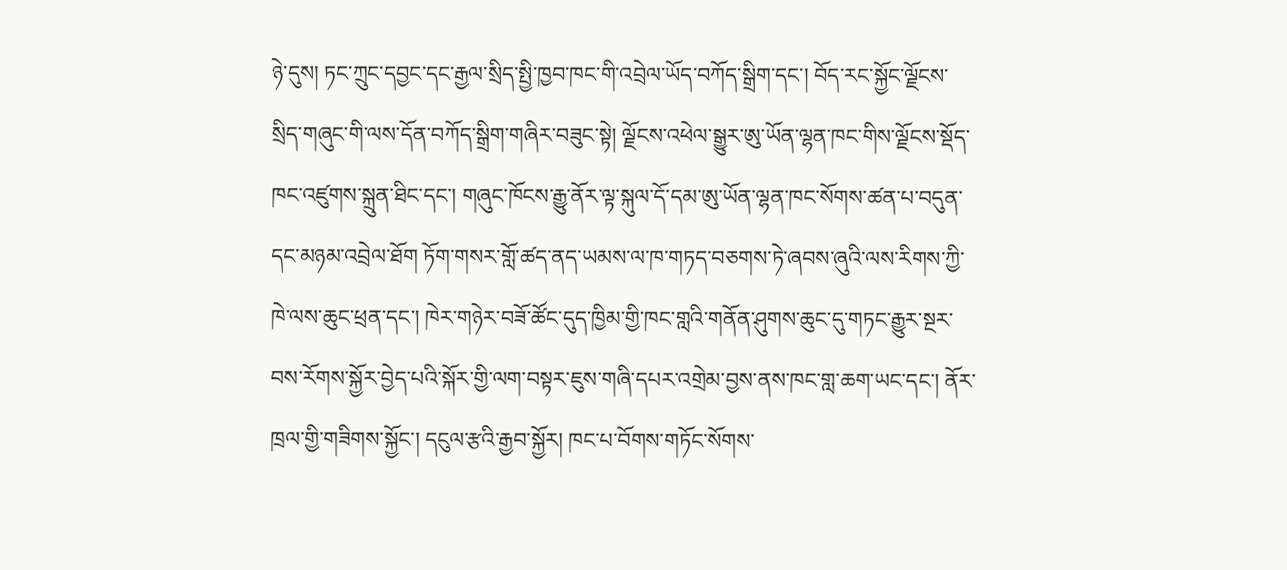ཉེ་དུས། ཏང་ཀྲུང་དབྱང་དང་རྒྱལ་སྲིད་སྤྱི་ཁྱབ་ཁང་གི་འབྲེལ་ཡོད་བཀོད་སྒྲིག་དང་། བོད་རང་སྐྱོང་ལྗོངས་སྲིད་གཞུང་གི་ལས་དོན་བཀོད་སྒྲིག་གཞིར་བཟུང་སྟེ། ལྗོངས་འཕེལ་སྒྱུར་ཨུ་ཡོན་ལྷན་ཁང་གིས་ལྗོངས་སྡོད་ཁང་འཛུགས་སྐྲུན་ཐིང་དང་། གཞུང་ཁོངས་རྒྱུ་ནོར་ལྟ་སྐུལ་དོ་དམ་ཨུ་ཡོན་ལྷན་ཁང་སོགས་ཚན་པ་བདུན་དང་མཉམ་འབྲེལ་ཐོག ཏོག་གསར་གློ་ཚད་ནད་ཡམས་ལ་ཁ་གཏད་བཅགས་ཏེ་ཞབས་ཞུའི་ལས་རིགས་ཀྱི་ཁེ་ལས་ཆུང་ཕྲན་དང་། ཁེར་གཉེར་བཟོ་ཚོང་དུད་ཁྱིམ་གྱི་ཁང་གླའི་གནོན་ཤུགས་ཆུང་དུ་གཏང་རྒྱུར་སྔར་བས་རོགས་སྐྱོར་བྱེད་པའི་སྐོར་གྱི་ལག་བསྟར་ཇུས་གཞི་དཔར་འགྲེམ་བྱས་ནས་ཁང་གླ་ཆག་ཡང་དང་། ནོར་ཁྲལ་གྱི་གཟིགས་སྐྱོང་། དངུལ་རྩའི་རྒྱབ་སྐྱོར། ཁང་པ་བོགས་གཏོང་སོགས་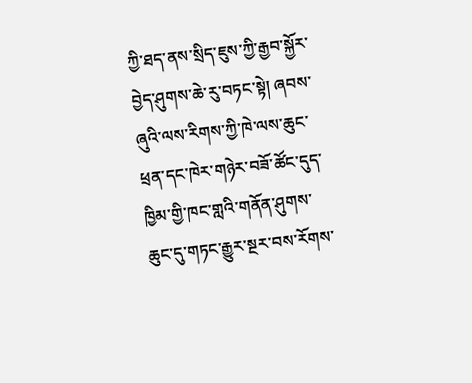ཀྱི་ཐད་ནས་སྲིད་ཇུས་ཀྱི་རྒྱབ་སྐྱོར་བྱེད་ཤུགས་ཆེ་རུ་བཏང་སྟེ། ཞབས་ཞུའི་ལས་རིགས་ཀྱི་ཁེ་ལས་ཆུང་ཕྲན་དང་ཁེར་གཉེར་བཟོ་ཚོང་དུད་ཁྱིམ་གྱི་ཁང་གླའི་གནོན་ཤུགས་ཆུང་དུ་གཏང་རྒྱུར་སྔར་བས་རོགས་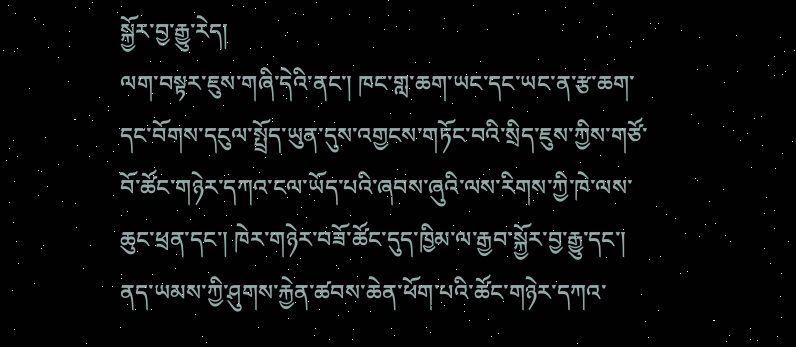སྐྱོར་བྱ་རྒྱུ་རེད།
ལག་བསྟར་ཇུས་གཞི་དེའི་ནང་། ཁང་གླ་ཆག་ཡང་དང་ཡང་ན་རྩ་ཆག་དང་བོགས་དངུལ་སྤྲོད་ཡུན་དུས་འགྱངས་གཏོང་བའི་སྲིད་ཇུས་ཀྱིས་གཙོ་བོ་ཚོང་གཉེར་དཀའ་ངལ་ཡོད་པའི་ཞབས་ཞུའི་ལས་རིགས་ཀྱི་ཁེ་ལས་ཆུང་ཕྲན་དང་། ཁེར་གཉེར་བཟོ་ཚོང་དུད་ཁྱིམ་ལ་རྒྱབ་སྐྱོར་བྱ་རྒྱུ་དང་། ནད་ཡམས་ཀྱི་ཤུགས་རྐྱེན་ཚབས་ཆེན་ཕོག་པའི་ཚོང་གཉེར་དཀའ་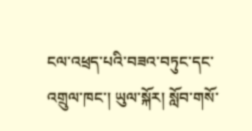ངལ་འཕྲད་པའི་བཟའ་བཏུང་དང་འགྲུལ་ཁང་། ཡུལ་སྐོར། སློབ་གསོ་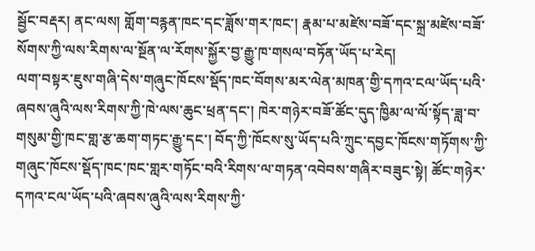སྦྱོང་བརྡར། ནང་ལས། གློག་བརྙན་ཁང་དང་ཟློས་གར་ཁང་། རྣམ་པ་མཛེས་བཟོ་དང་སྐྲ་མཛེས་བཟོ་སོགས་ཀྱི་ལས་རིགས་ལ་སྔོན་ལ་རོགས་སྐྱོར་བྱ་རྒྱུ་ཁ་གསལ་བཏོན་ཡོད་པ་རེད།
ལག་བསྟར་ཇུས་གཞི་དེས་གཞུང་ཁོངས་སྡོད་ཁང་བོགས་མར་ལེན་མཁན་གྱི་དཀའ་ངལ་ཡོད་པའི་ཞབས་ཞུའི་ལས་རིགས་ཀྱི་ཁེ་ལས་ཆུང་ཕྲན་དང་། ཁེར་གཉེར་བཟོ་ཚོང་དུད་ཁྱིམ་ལ་ལོ་སྟོད་ཟླ་བ་གསུམ་གྱི་ཁང་གླ་རྩ་ཆག་གཏང་རྒྱུ་དང་། བོད་ཀྱི་ཁོངས་སུ་ཡོད་པའི་ཀྲུང་དབྱང་ཁོངས་གཏོགས་ཀྱི་གཞུང་ཁོངས་སྡོད་ཁང་ཁང་གླར་གཏོང་བའི་རིགས་ལ་གཏན་འབེབས་གཞིར་བཟུང་སྟེ། ཚོང་གཉེར་དཀའ་ངལ་ཡོད་པའི་ཞབས་ཞུའི་ལས་རིགས་ཀྱི་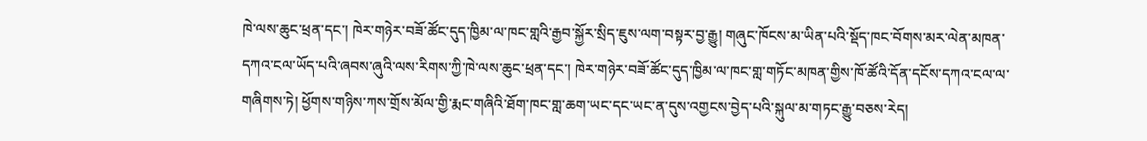ཁེ་ལས་ཆུང་ཕྲན་དང་། ཁེར་གཉེར་བཟོ་ཚོང་དུད་ཁྱིམ་ལ་ཁང་གླའི་རྒྱབ་སྐྱོར་སྲིད་ཇུས་ལག་བསྟར་བྱ་རྒྱུ། གཞུང་ཁོངས་མ་ཡིན་པའི་སྡོད་ཁང་བོགས་མར་ལེན་མཁན་དཀའ་ངལ་ཡོད་པའི་ཞབས་ཞུའི་ལས་རིགས་ཀྱི་ཁེ་ལས་ཆུང་ཕྲན་དང་། ཁེར་གཉེར་བཟོ་ཚོང་དུད་ཁྱིམ་ལ་ཁང་གླ་གཏོང་མཁན་གྱིས་ཁོ་ཚོའི་དོན་དངོས་དཀའ་ངལ་ལ་གཞིགས་ཏེ། ཕྱོགས་གཉིས་ཀས་གྲོས་མོལ་གྱི་རྨང་གཞིའི་ཐོག་ཁང་གླ་ཆག་ཡང་དང་ཡང་ན་དུས་འགྱངས་བྱེད་པའི་སྐུལ་མ་གཏང་རྒྱུ་བཅས་རེད།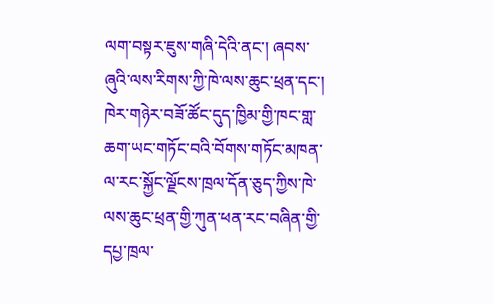ལག་བསྟར་ཇུས་གཞི་དེའི་ནང་། ཞབས་ཞུའི་ལས་རིགས་ཀྱི་ཁེ་ལས་ཆུང་ཕྲན་དང་། ཁེར་གཉེར་བཟོ་ཚོང་དུད་ཁྱིམ་གྱི་ཁང་གླ་ཆག་ཡང་གཏོང་བའི་བོགས་གཏོང་མཁན་ལ་རང་སྐྱོང་ལྗོངས་ཁྲལ་དོན་ཅུད་ཀྱིས་ཁེ་ལས་ཆུང་ཕྲན་གྱི་ཀུན་ཕན་རང་བཞིན་གྱི་དཔྱ་ཁྲལ་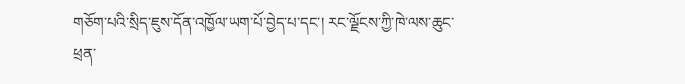གཅོག་པའི་སྲིད་ཇུས་དོན་འཁྱོལ་ཡག་པོ་བྱེད་པ་དང་། རང་ལྗོངས་ཀྱི་ཁེ་ལས་ཆུང་ཕྲན་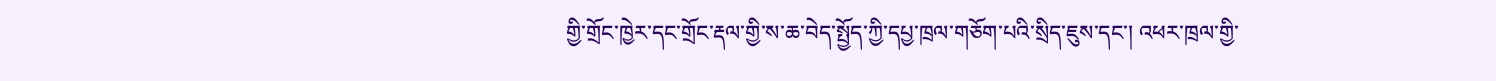གྱི་གྲོང་ཁྱེར་དང་གྲོང་རྡལ་གྱི་ས་ཆ་བེད་སྤྱོད་ཀྱི་དཔྱ་ཁྲལ་གཅོག་པའི་སྲིད་ཇུས་དང་། འཕར་ཁྲལ་གྱི་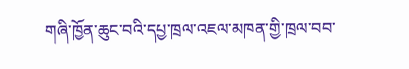གཞི་ཁྱོན་ཆུང་བའི་དཔྱ་ཁྲལ་འཇལ་མཁན་གྱི་ཁྲལ་བབ་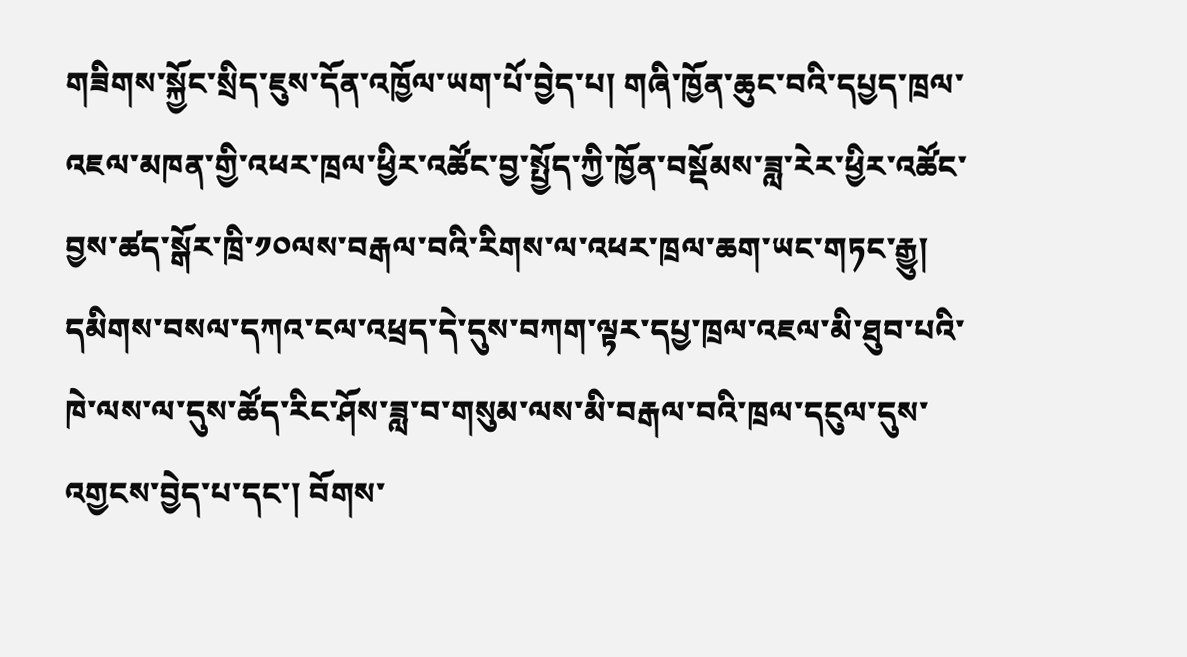གཟིགས་སྐྱོང་སྲིད་ཇུས་དོན་འཁྱོལ་ཡག་པོ་བྱེད་པ། གཞི་ཁྱོན་ཆུང་བའི་དཔྱད་ཁྲལ་འཇལ་མཁན་གྱི་འཕར་ཁྲལ་ཕྱིར་འཚོང་བྱ་སྤྱོད་ཀྱི་ཁྱོན་བསྡོམས་ཟླ་རེར་ཕྱིར་འཚོང་བྱས་ཚད་སྒོར་ཁྲི་༡༠ལས་བརྒལ་བའི་རིགས་ལ་འཕར་ཁྲལ་ཆག་ཡང་གཏང་རྒྱུ། དམིགས་བསལ་དཀའ་ངལ་འཕྲད་དེ་དུས་བཀག་ལྟར་དཔྱ་ཁྲལ་འཇལ་མི་ཐུབ་པའི་ཁེ་ལས་ལ་དུས་ཚོད་རིང་ཤོས་ཟླ་བ་གསུམ་ལས་མི་བརྒལ་བའི་ཁྲལ་དངུལ་དུས་འགྱངས་བྱེད་པ་དང་། བོགས་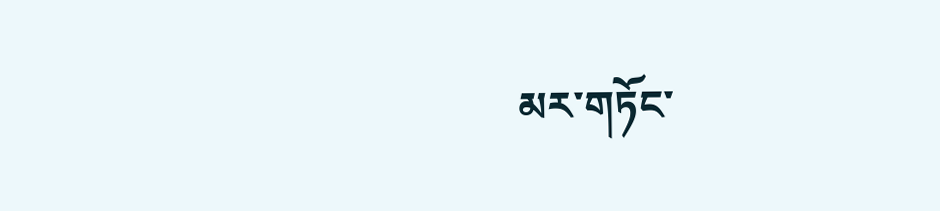མར་གཏོང་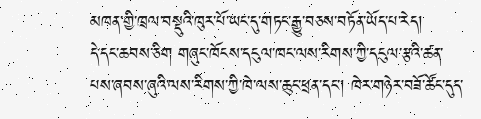མཁན་གྱི་ཁྲལ་བསྡུའི་ཁུར་པོ་ཡང་དུ་གཏང་རྒྱུ་བཅས་བཏོན་ཡོད་པ་རེད།
དེ་དང་ཆབས་ཅིག གཞུང་ཁོངས་དངུལ་ཁང་ལས་རིགས་ཀྱི་དངུལ་རྩའི་ཚན་པས་ཞབས་ཞུའི་ལས་རིགས་ཀྱི་ཁེ་ལས་ཆུང་ཕྲན་དང་། ཁེར་གཉེར་བཟོ་ཚོང་དུད་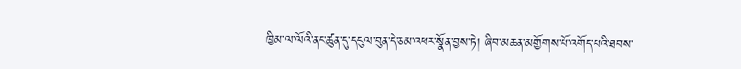ཁྱིམ་ལ་ལོའི་ནང་ཚུན་དུ་དངུལ་བུན་དེ་ཅམ་འཕར་སྣོན་བྱས་ཏེ། ཞིབ་མཆན་མགྱོགས་པོ་འགོད་པའི་ཐབས་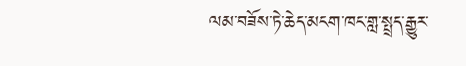ལམ་བཟོས་ཏེ་ཆེད་མངག་ཁང་གླ་སྤྲད་རྒྱུར་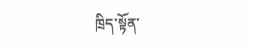ཁྲིད་སྟོན་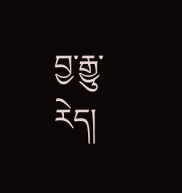བྱ་རྒྱུ་རེད།